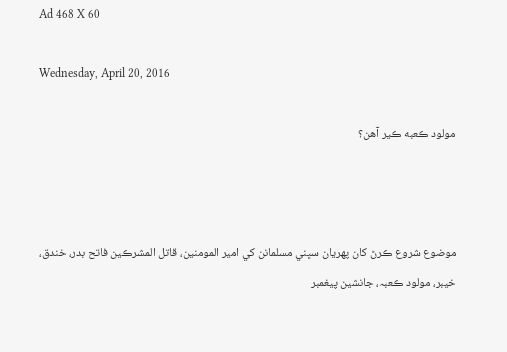Ad 468 X 60

Wednesday, April 20, 2016

مولود ڪعبه ڪير آهن؟



موضوع شروع ڪرڻ کان پهريان سڀني مسلمانن کي امير المومنين، قاتل المشرڪين فاتح بدر، خندق، خيبر، مولود ڪعبہ، جانشين پيغمبر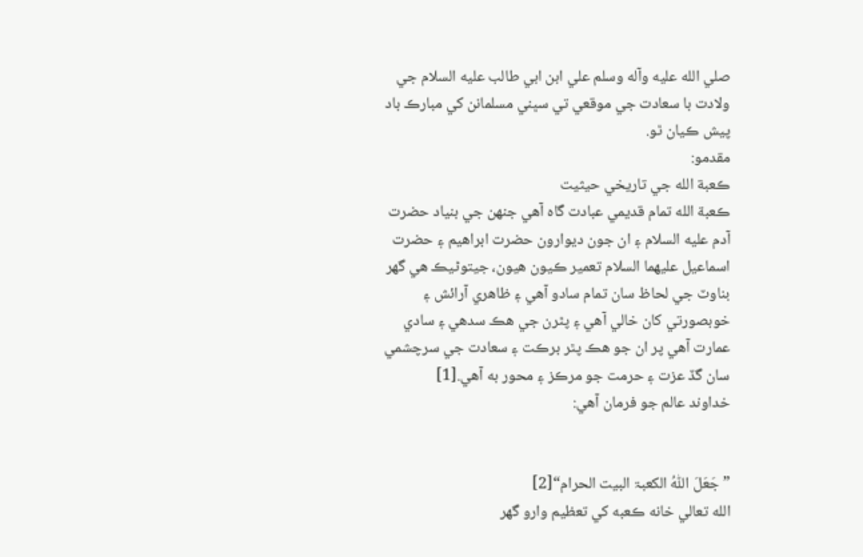صلي الله عليه وآله وسلم علي ابن ابي طالب عليه السلام جي ولادت با سعادت جي موقعي تي سڀني مسلمانن کي مبارڪ باد پيش ڪيان ٿو.
مقدمو:
ڪعبة الله جي تاريخي حيثيت
ڪعبة الله تمام قديمي عبادت گاه آهي جنهن جي بنياد حضرت آدم عليه السلام ۽ ان جون ديوارون حضرت ابراهيم ۽ حضرت اسماعيل عليهما السلام تعمير ڪيون هيون، جيتوڻيڪ هي گهر بناوٽ جي لحاظ سان تمام سادو آهي ۽ ظاهري آرائش ۽ خوبصورتي کان خالي آهي ۽ پٿرن جي هڪ سدهي ۽ سادي عمارت آهي پر ان جو هڪ پٿر برڪت ۽ سعادت جي سرچشمي سان گڏ عزت ۽ حرمت جو مرڪز ۽ محور به آهي.[1]
خداوند عالم جو فرمان آهي:


” جَعَلَ اللّٰہُ الکعبۃ البیت الحرام“[2]
الله تعالي خانه ڪعبه کي تعظيم وارو گهر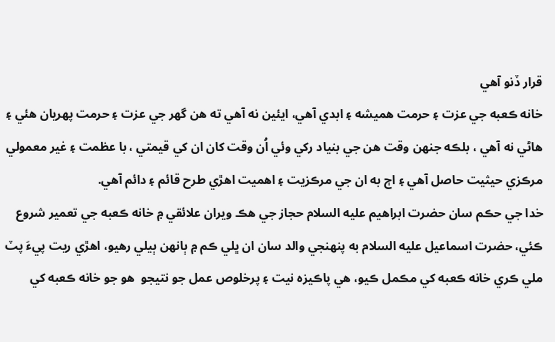قرار ڏنو آهي
خانه ڪعبه جي عزت ۽ حرمت هميشه ۽ ابدي آهي، ايئين نه آهي ته هن گهر جي عزت ۽ حرمت پهريان هئي ۽ هاڻي نه آهي ، بلڪه جنهن وقت هن جي بنياد رکي وئي اُن وقت کان ان کي قيمتي ، با عظمت ۽ غير معمولي مرڪزي حيثيت حاصل آهي ۽ اڄ به ان جي مرڪزيت ۽ اهميت اهڙي طرح قائم ۽ دائم آهي.
خدا جي حڪم سان حضرت ابراهيم عليه السلام حجاز جي هڪ ويران علائقي ۾ خانه ڪعبه جي تعمير شروع ڪئي، حضرت اسماعيل عليه السلام به پنهنجي والد سان ان ڀلي ڪم ۾ ٻانهن ٻيلي رهيو، اهڙي ريت پيءَ پٽ ملي ڪري خانه ڪعبه کي مڪمل ڪيو، هي پاڪيزه نيت ۽ پرخلوص عمل جو نتيجو  هو جو خانه ڪعبه کي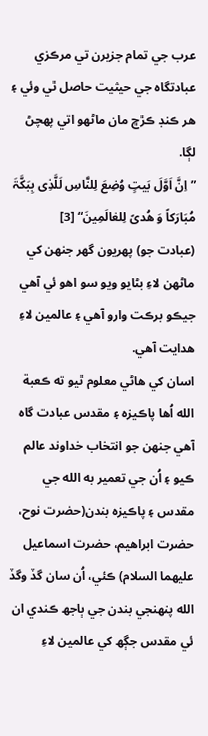عرب جي تمام جزيرن تي مرڪزي عبادتگاه جي حيثيت حاصل ٿي وئي ۽ هر ڪنڊ ڪڙڇ مان ماڻهو اتي پهچڻ لڳا.
” اِنَّ اَوَّلَ بَیتٍ وُضِعَ لِلنَّاسِ لَلَّذِی بِبَکَّۃَ مُبَارَکاً وَ ھُدیً لِلعٰالَمِینَ“ [3]
(عبادت جو) پهريون گهر جنهن کي ماڻهن لاءِ بڻايو ويو سو اهو ئي آهي جيڪو برڪت وارو آهي ۽ عالمين لاءِ هدايت آهي.
اسان کي هاڻي معلوم ٿيو ته ڪعبة الله اُها پاڪيزه ۽ مقدس عبادت گاه آهي جنهن جو انتخاب خداوند عالم ڪيو ۽ اُن جي تعمير به الله جي مقدس ۽ پاڪيزه بندن(حضرت نوح، حضرت ابراهيم، حضرت اسماعيل عليهما السلام) ڪئي، اُن سان گڏ وگڏ الله پنهنجي بندن جي ٻاجھ ڪندي ان ئي مقدس جڳھ کي عالمين لاءِ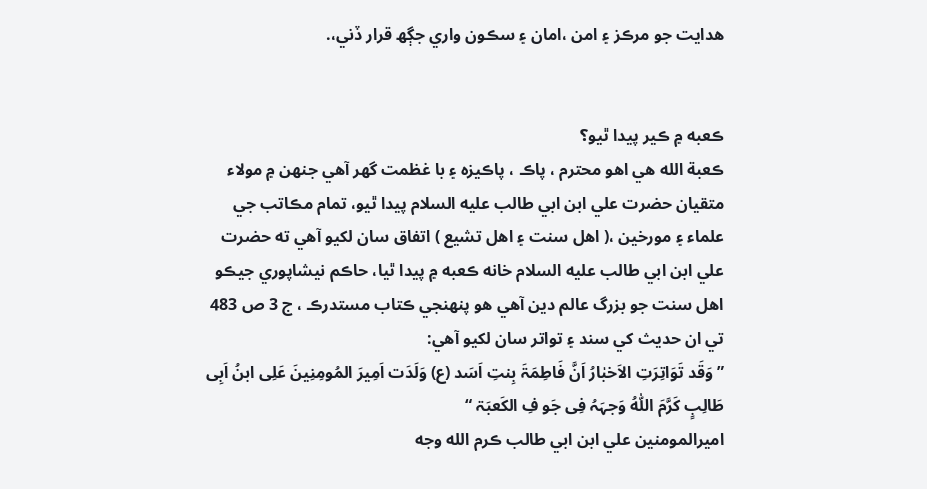هدايت جو مرڪز ۽ امن ،امان ۽ سڪون واري جڳھ قرار ڏني،.


ڪعبه ۾ ڪير پيدا ٿيو؟
ڪعبة الله هي اهو محترم ، پاڪ ، پاڪيزه ۽ با غظمت گهر آهي جنهن ۾ مولاء متقيان حضرت علي ابن ابي طالب عليه السلام پيدا ٿيو، تمام مڪاتب جي علماء ۽ مورخين ،( اهل سنت ۽ اهل تشيع ) اتفاق سان لکيو آهي ته حضرت علي ابن ابي طالب عليه السلام خانه ڪعبه ۾ پيدا ٿيا، حاڪم نيشاپوري جيڪو اهل سنت جو بزرگ عالم دين آهي هو پنهنجي ڪتاب مستدرڪ ، ج 3 ص 483 تي ان حديث کي سند ۽ تواتر سان لکيو آهي:
” وَقَد تَوَاتِرَتِ الاَخبٰارُ اَنَّ فَاطِمَۃَ بِنتِ اَسَد (ع) وَلَدَت اَمِیرَ المُومِنِینَ عَلِی ابنُ اَبِی طَالِبٍ کَرَّمَ اللّٰہُ وَجہَہُ فِی جَو فِ الکَعبَۃ “
اميرالمومنين علي ابن ابي طالب ڪرم الله وجه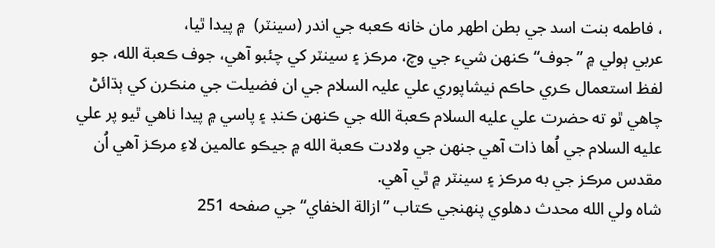، فاطمه بنت اسد جي بطن اطهر مان خانه ڪعبه جي اندر (سينٽر)  ۾ پيدا ٿيا،
عربي ٻولي ۾ ”جوف“ ڪنهن شيء جي وچ، مرڪز ۽ سينٽر کي چئبو آهي، جوف ڪعبة الله، جو لفظ استعمال ڪري حاڪم نيشاپوري علي عليہ السلام جي ان فضيلت جي منڪرن کي ٻڌائڻ چاهي ٿو ته حضرت علي عليه السلام ڪعبة الله جي ڪنهن ڪنڊ ۽ پاسي ۾ پيدا ناهي ٿيو پر علي عليه السلام جي اُها ذات آهي جنهن جي ولادت ڪعبة الله ۾ جيڪو عالمين لاءِ مرڪز آهي اُن مقدس مرڪز جي به مرڪز ۽ سينٽر ۾ ٿي آهي.
شاه ولي الله محدث دهلوي پنهنجي ڪتاب ”ازالة الخفاي“ جي صفحه 251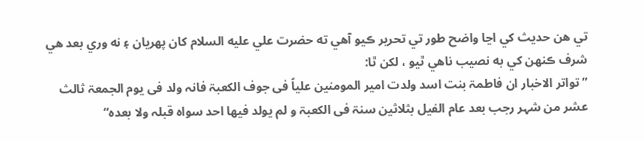تي هن حديث کي اڃا واضح طور تي تحرير ڪيو آهي ته حضرت علي عليه السلام کان پهريان ۽ نه وري بعد هي شرف ڪنهن کي به نصيب ناهي ٿيو ، لکن ٿا:
” تواتر الاخبار ان فاطمۃ بنت اسد ولدت امیر المومنین علیاً فی جوف الکعبۃ فانہ ولد فی یوم الجمعۃ ثالث عشر من شہر رجب بعد عام الفیل بثلاثین سنۃ فی الکعبۃ و لم یولد فیھا احد سواہ قبلہ ولا بعدہ“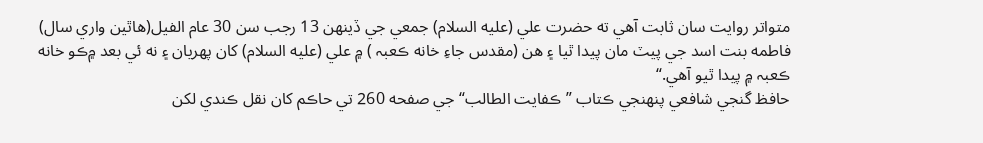متواتر روايت سان ثابت آهي ته حضرت علي (عليه السلام) جمعي جي ڏينهن 13 رجب سن 30 عام الفيل(هاٿين واري سال) فاطمه بنت اسد جي پيٽ مان پيدا ٿيا ۽ هن (مقدس جاءِ خانه ڪعبہ ) ۾ علي (عليه السلام) کان پهريان ۽ نه ئي بعد ۾ڪو خانه ڪعبہ ۾ پيدا ٿيو آهي.“
حافظ گنجي شافعي پنهنجي ڪتاب ”ڪفايت الطالب“ جي صفحه 260 تي حاڪم کان نقل ڪندي لکن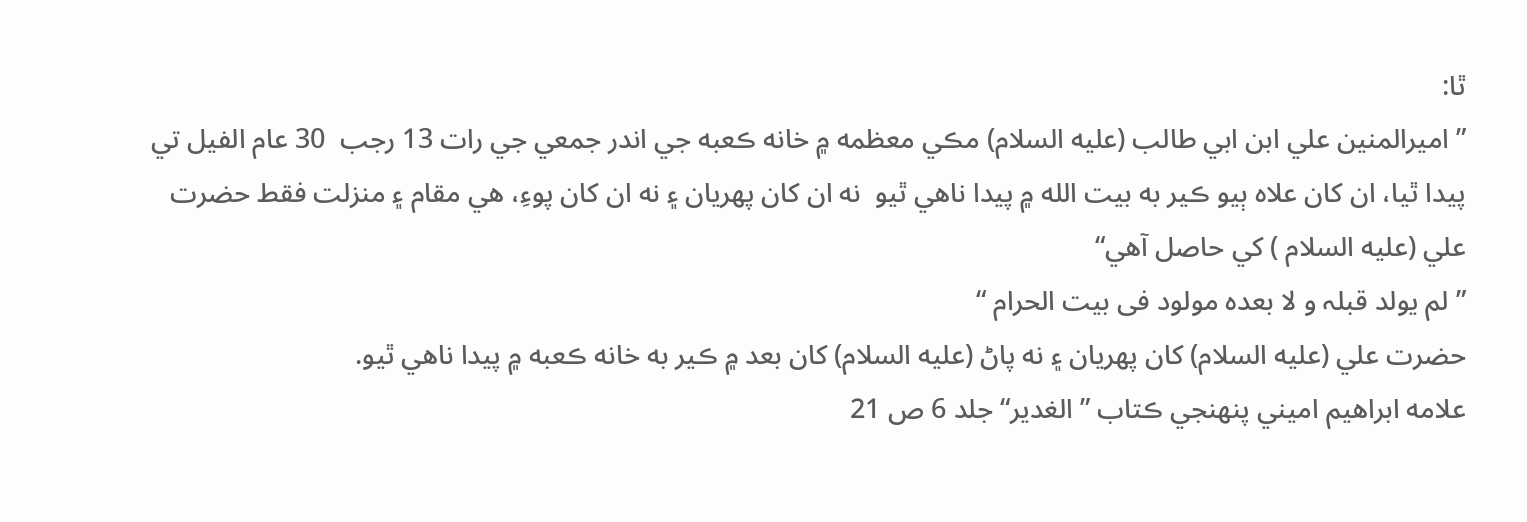ٿا:
” اميرالمنين علي ابن ابي طالب (عليه السلام) مڪي معظمه ۾ خانه ڪعبه جي اندر جمعي جي رات 13 رجب  30 عام الفيل تي پيدا ٿيا، ان کان علاه ٻيو ڪير به بيت الله ۾ پيدا ناهي ٿيو  نه ان کان پهريان ۽ نه ان کان پوءِ، هي مقام ۽ منزلت فقط حضرت علي (عليه السلام ) کي حاصل آهي“
” لم یولد قبلہ و لا بعدہ مولود فی بیت الحرام “
حضرت علي (عليه السلام) کان پهريان ۽ نه پاڻ (عليه السلام) کان بعد ۾ ڪير به خانه ڪعبه ۾ پيدا ناهي ٿيو.
علامه ابراهيم اميني پنهنجي ڪتاب ” الغدير“ جلد 6 ص 21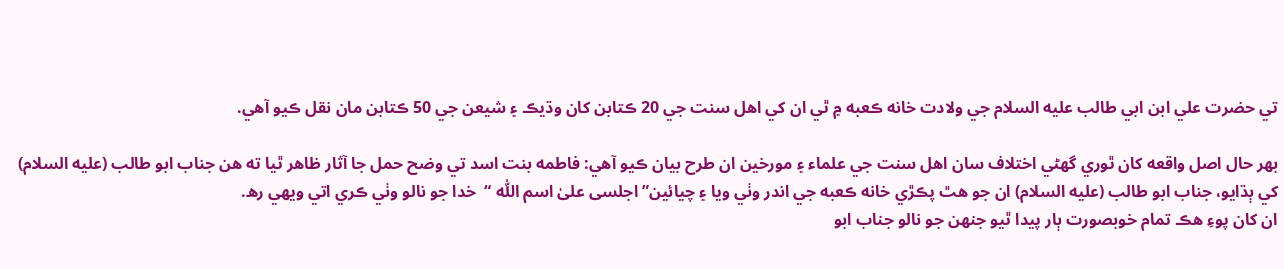تي حضرت علي ابن ابي طالب عليه السلام جي ولادت خانه ڪعبه ۾ ٿي ان کي اهل سنت جي 20 ڪتابن کان وڌيڪ ۽ شيعن جي 50 ڪتابن مان نقل ڪيو آهي.

بهر حال اصل واقعه کان ٿوري گهڻي اختلاف سان اهل سنت جي علماء ۽ مورخين ان طرح بيان ڪيو آهي: فاطمه بنت اسد تي وضح حمل جا آثار ظاهر ٿيا ته هن جناب ابو طالب (عليه السلام) کي ٻڌايو، جناب ابو طالب (عليه السلام) ان جو هٿ پڪڙي خانه ڪعبه جي اندر وٺي ويا ۽ چيائين” اجلسی علیٰ اسم اللّٰہ “  خدا جو نالو وٺي ڪري اتي ويهي رھ.
ان کان پوءِ هڪ تمام خوبصورت ٻار پيدا ٿيو جنهن جو نالو جناب ابو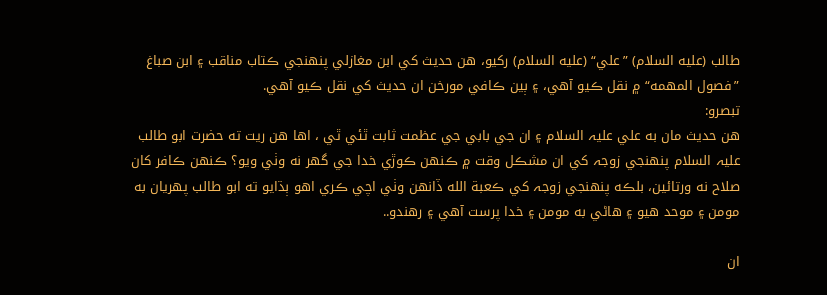طالب (عليه السلام) ”علي“ (عليه السلام) رکيو، هن حديث کي ابن مغازلي پنهنجي ڪتاب مناقب ۽ ابن صباغ ”فصول المهمه“ ۾ نقل ڪيو آهي، ۽ ٻين ڪافي مورخن ان حديث کي نقل ڪيو آهي.
تبصرو:
هن حديث مان به علي عليہ السلام ۽ ان جي بابي جي عظمت ثابت ٿئي ٿي ، اها هن ريت ته حضرت ابو طالب عليہ السلام پنهنجي زوجہ کي ان مشڪل وقت ۾ ڪنهن ڪوڙي خدا جي گهر نه وٺي ويو؟ ڪنهن ڪافر کان صلاح نه ورتائين، بلڪه پنهنجي زوجہ کي ڪعبة الله ڏانهن وٺي اچي ڪري اهو ٻڌايو ته ابو طالب پهريان به مومن ۽ موحد هيو ۽ هاڻي به مومن ۽ خدا پرست آهي ۽ رهندو..

ان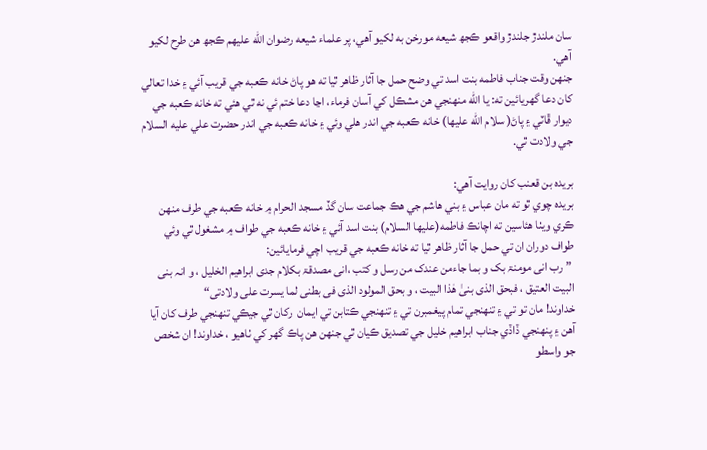سان ملندڙ جلندڙ واقعو ڪجھ شيعه مورخن به لکيو آهي، پر علماء شيعه رضوان الله عليهم ڪجھ هن طرح لکيو آهي.
جنهن وقت جناب فاطمه بنت اسد تي وضح حمل جا آثار ظاهر ٿيا ته هو پاڻ خانه ڪعبه جي قريب آئي ۽ خدا تعالي کان دعا گهريائين ته: يا الله منهنجي هن مشڪل کي آسان فرماء، اڃا دعا ختم ئي نه ٿي هئي ته خانه ڪعبه جي ديوار ڦاٽي ۽ پاڻ( سلام الله عليها) خانه ڪعبه جي اندر هلي وئي ۽ خانه ڪعبه جي اندر حضرت علي عليه السلام جي ولادت ٿي.

بريده بن قعنب کان روايت آهي:
بريده چوي ٿو ته مان عباس ۽ بني هاشم جي هڪ جماعت سان گڏ مسجد الحرام ۾ خانه ڪعبه جي طرف منهن ڪري ويٺا هئاسين ته اچانڪ فاطمه(عليها السلام) بنت اسد آئي ۽ خانه ڪعبه جي طواف ۾ مشغول ٿي وئي طواف دوران ان تي حمل جا آثار ظاهر ٿيا ته خانه ڪعبه جي قريب اچي فرمايائين:
 ”رب انی مومنۃ بک و بما جاءمن عندک من رسل و کتب ،انی مصدقۃ بکلام جدی ابراھیم الخلیل ، و انہ بنی البیت العتیق ، فبحق الذی بنیٰ ھٰذا البیت ، و بحق المولود الذی فی بطنی لما یسرت علی ولادتی“
خداوند! مان تو تي ۽ تنهنجي تمام پيغمبرن تي ۽ تنهنجي ڪتابن تي ايمان  رکان ٿي جيڪي تنهنجي طرف کان آيا آهن ۽ پنهنجي ڏاڏي جناب ابراهيم خليل جي تصديق ڪيان ٿي جنهن هن پاڪ گهر کي ٺاهيو ، خداوند! ان شخص جو واسطو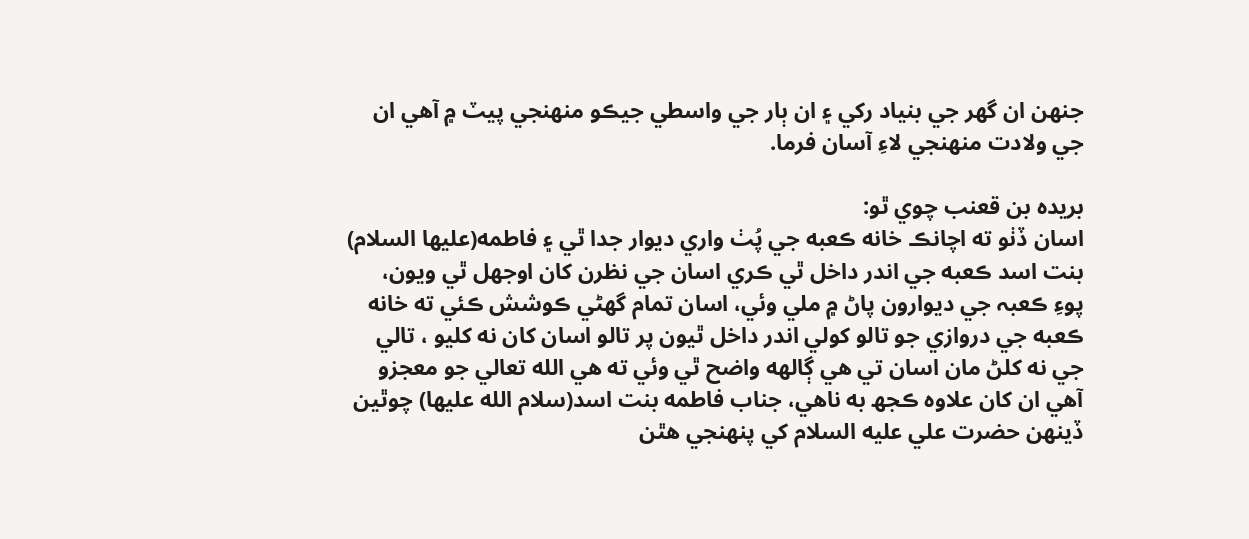جنهن ان گهر جي بنياد رکي ۽ ان ٻار جي واسطي جيڪو منهنجي پيٽ ۾ آهي ان جي ولادت منهنجي لاءِ آسان فرما.

بريده بن قعنب چوي ٿو:
اسان ڏٺو ته اچانڪ خانه ڪعبه جي پُٺ واري ديوار جدا ٿي ۽ فاطمه(عليها السلام) بنت اسد ڪعبه جي اندر داخل ٿي ڪري اسان جي نظرن کان اوجهل ٿي ويون، پوءِ ڪعبہ جي ديوارون پاڻ ۾ ملي وئي، اسان تمام گهڻي ڪوشش ڪئي ته خانه ڪعبه جي دروازي جو تالو کولي اندر داخل ٿيون پر تالو اسان کان نه کليو ، تالي جي نه کلڻ مان اسان تي هي ڳالهه واضح ٿي وئي ته هي الله تعالي جو معجزو آهي ان کان علاوه ڪجھ به ناهي، جناب فاطمه بنت اسد(سلام الله عليها) چوٿين ڏينهن حضرت علي عليه السلام کي پنهنجي هٿن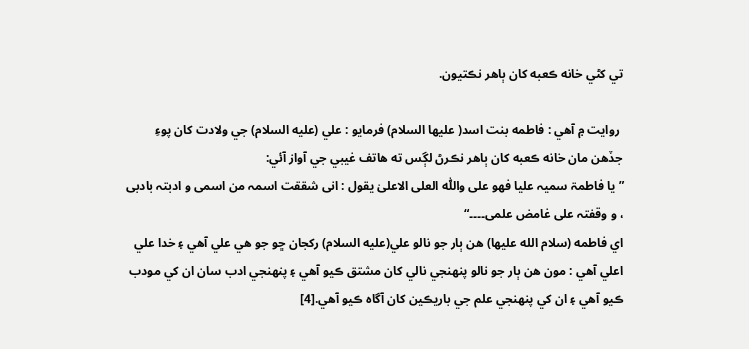تي کڻي خانه ڪعبه کان ٻاهر نڪتيون.

 روايت ۾ آهي : فاطمه بنت اسد( عليها السلام) فرمايو : علي (عليه السلام) جي ولادت کان پوءِ جڏهن مان خانه ڪعبه کان ٻاهر نڪرڻ لڳس ته هاتف غيبي جي آواز آئي:
” یا فاطمۃ سمیہ علیا فھو علی واللّٰہ العلی الاعلیٰ یقول : انی شققت اسمہ من اسمی و ادبتہ بادبی ، و وقفتہ علی غامض علمی۔۔۔۔“
اي فاطمه (سلام الله عليها) هن ٻار جو نالو علي(عليه السلام) رکجان ڇو جو هي علي آهي ۽ خدا علي اعلي آهي : مون هن ٻار جو نالو پنهنجي نالي کان مشتق ڪيو آهي ۽ پنهنجي ادب سان ان کي مودب ڪيو آهي ۽ ان کي پنهنجي علم جي باريڪين کان آگاه ڪيو آهي.[4]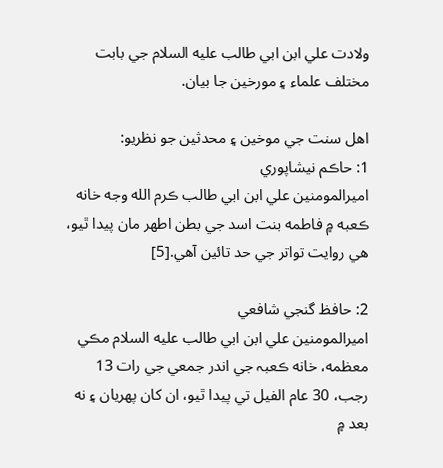ولادت علي ابن ابي طالب عليه السلام جي بابت مختلف علماء ۽ مورخين جا بيان.

اهل سنت جي موخين ۽ محدثين جو نظريو:
1: حاڪم نيشاپوري
اميرالمومنين علي ابن ابي طالب ڪرم الله وجه خانه ڪعبه ۾ فاطمه بنت اسد جي بطن اطهر مان پيدا ٿيو، هي روايت تواتر جي حد تائين آهي.[5]

2: حافظ گنجي شافعي
اميرالمومنين علي ابن ابي طالب عليه السلام مڪي معظمه، خانه ڪعبہ جي اندر جمعي جي رات 13 رجب، 30 عام الفيل تي پيدا ٿيو، ان کان پهريان ۽ نه بعد ۾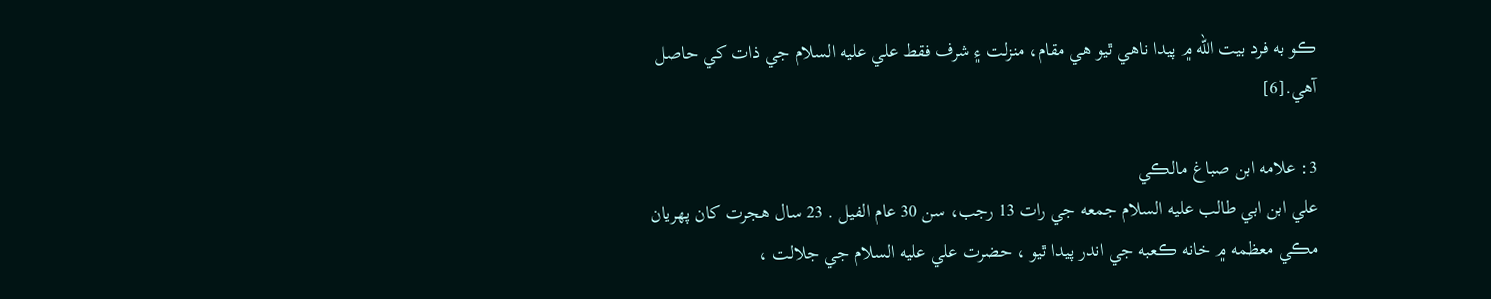ڪو به فرد بيت الله ۾ پيدا ناهي ٿيو هي مقام، منزلت ۽ شرف فقط علي عليه السلام جي ذات کي حاصل آهي.[6]

3: علامه ابن صباغ مالڪي
علي ابن ابي طالب عليه السلام جمعه جي رات 13 رجب، سن 30 عام الفيل . 23 سال هجرت کان پهريان مڪي معظمه ۾ خانه ڪعبه جي اندر پيدا ٿيو ، حضرت علي عليه السلام جي جلالت ،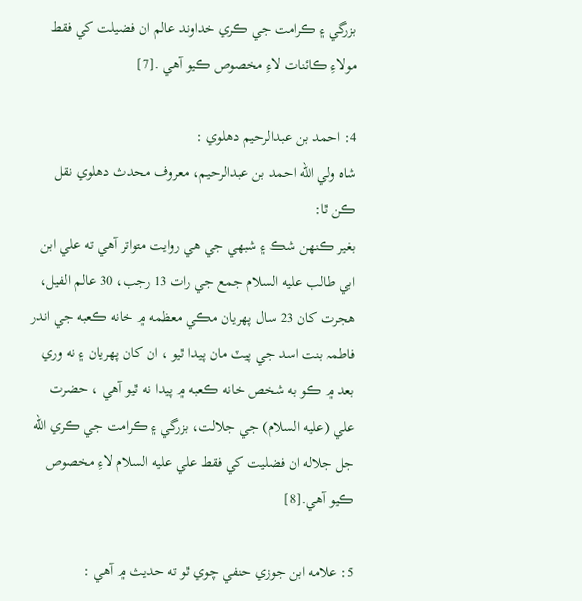بزرگي ۽ ڪرامت جي ڪري خداوند عالم ان فضيلت کي فقط مولاءِ ڪائنات لاءِ مخصوص ڪيو آهي .[7]

4: احمد بن عبدالرحيم دهلوي :
شاه ولي الله احمد بن عبدالرحيم، معروف محدث دهلوي نقل ڪن ٿا:
بغير ڪنهن شڪ ۽ شبهي جي هي روايت متواتر آهي ته علي ابن ابي طالب عليه السلام جمع جي رات 13 رجب، 30 عالم الفيل، هجرت کان 23 سال پهريان مڪي معظمه ۾ خانه ڪعبه جي اندر فاطمہ بنت اسد جي پيٽ مان پيدا ٿيو ، ان کان پهريان ۽ نه وري بعد ۾ ڪو به شخص خانه ڪعبه ۾ پيدا نه ٿيو آهي ، حضرت علي (عليه السلام) جي جلالت، بزرگي ۽ ڪرامت جي ڪري الله جل جلاله ان فضليت کي فقط علي عليه السلام لاءِ مخصوص ڪيو آهي.[8]

5: علامه ابن جوزي حنفي چوي ٿو ته حديث ۾ آهي :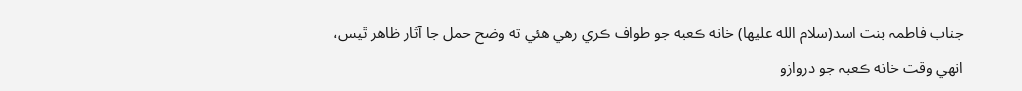جناب فاطمہ بنت اسد(سلام الله عليها) خانه ڪعبه جو طواف ڪري رهي هئي ته وضح حمل جا آثار ظاهر ٿيس، انهي وقت خانه ڪعبہ جو دروازو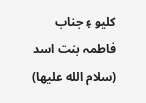کليو ۽ جناب فاطمہ بنت اسد (سلام الله عليها)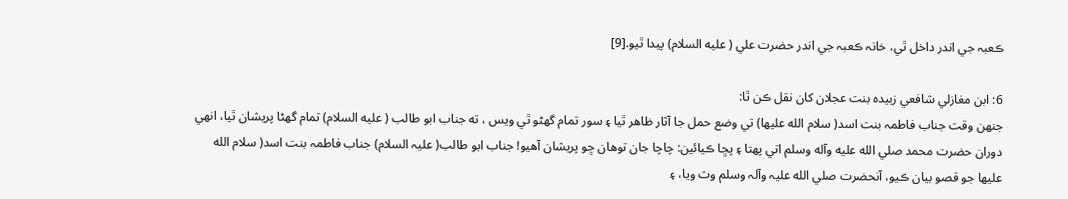ڪعبہ جي اندر داخل ٿي، خانہ ڪعبہ جي اندر حضرت علي ( عليه السلام) پيدا ٿيو.[9]

6: ابن مغازلي شافعي زبيده بنت عجلان کان نقل ڪن ٿا:
جنهن وقت جناب فاطمہ بنت اسد( سلام الله عليها) تي وضع حمل جا آثار ظاهر ٿيا ۽ سور تمام گهڻو ٿي ويس ، ته جناب ابو طالب ( عليه السلام) تمام گهڻا پريشان ٿيا، انهي دوران حضرت محمد صلي الله عليه وآله وسلم اتي پهتا ۽ پڇا ڪيائين: چاچا جان توهان ڇو پريشان آهيو! جناب ابو طالب( عليہ السلام) جناب فاطمہ بنت اسد( سلام الله عليها جو قصو بيان ڪيو، آنحضرت صلي الله عليہ وآلہ وسلم وٽ ويا، ۽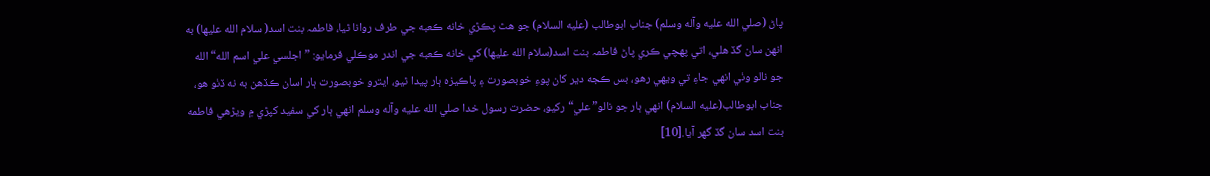پاڻ (صلي الله عليه وآله وسلم) جناب ابوطالب (عليه السلام) جو هٿ پڪڙي خانه ڪعبه جي طرف روانا ٿيا، فاطمہ بنت اسد( سلام الله عليها) به انهن سان گڏ هلي، اتي پهچي ڪري پاڻ فاطمہ بنت اسد(سلام الله عليها) کي خانه ڪعبه جي اندر موڪلي فرمايو: ”اجلسي علي اسم الله“ الله جو نالو وٺي انهي جاءِ تي ويهي رهو، بس ڪجه دير کان پوءِ خوبصورت ۽ پاڪيزه ٻار پيدا ٿيو، ايترو خوبصورت ٻار اسان ڪڏهن به نه ڏٺو هو، جناب ابوطالب(عليه السلام) انهي ٻار جو نالو” علي“ رکيو، حضرت رسول خدا صلي الله عليه وآله وسلم انهي ٻار کي سفيد کپڙي ۾ ويڙهي فاطمه بنت اسد سان گڏ گهر آيا.[10]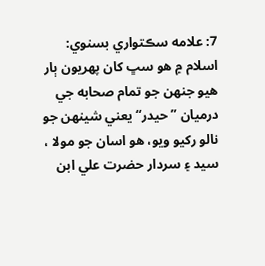7: علامه سڪتواري بسنوي:
اسلام ۾ هو سڀ کان پهريون ٻار هيو جنهن جو تمام صحابه جي درميان ” حيدر“ يعني شينهن جو نالو رکيو ويو، هو اسان جو مولا ، سيد ۽ سردار حضرت علي ابن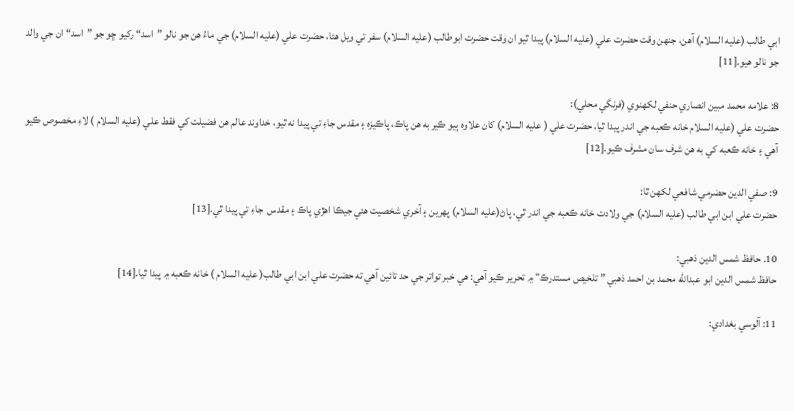ابي طالب (عليه السلام) آهن، جنهن وقت حضرت علي (عليه السلام) پيدا ٿيو ان وقت حضرت ابوطالب (عليه السلام) سفر تي ويل هئا، حضرت علي (عليه السلام) جي ماءُ هن جو نالو ”اسد“ رکيو ڇو جو ”اسد“ ان جي والد جو نالو هيو.[11]

8: علامه محمد مبين انصاري حنفي لکهنوي (فرنگي محلي):
حضرت علي (عليه السلام خانه ڪعبه جي اندر پيدا ٿيا، حضرت علي ( عليه السلام) کان علاوه ٻيو ڪير به هن پاڪ، پاڪيزه ۽ مقدس جاءِ تي پيدا نه ٿيو، خداوند عالم هن فضيلت کي فقط علي (عليه السلام ) لاءِ مخصوص ڪيو آهي ۽ خانه ڪعبه کي به هن شرف سان مشرف ڪيو.[12]

9: صفي الدين حضرمي شافعي لکهن ٿا:
حضرت علي ابن ابي طالب (عليه السلام) جي ولادت خانه ڪعبه جي اندر ٿي، پاڻ(عليه السلام) پهرين ۽ آخري شخصيت هئي جيڪا اهڙي پاڪ ۽ مقدس  جاءِ تي پيدا ٿي.[13]

10. حافظ شمس الدين ذهبي:
حافظ شمس الدين ابو عبدالله محمد بن احمد ذهبي ” تلخيص مستدرڪ“ ۾ تحرير ڪيو آهي: هي خبر تواتر جي حد تائين آهي ته حضرت علي ابن ابي طالب( عليه السلام ) خانه ڪعبه ۾ پيدا ٿيا.[14]

11: آلوسي بغدادي: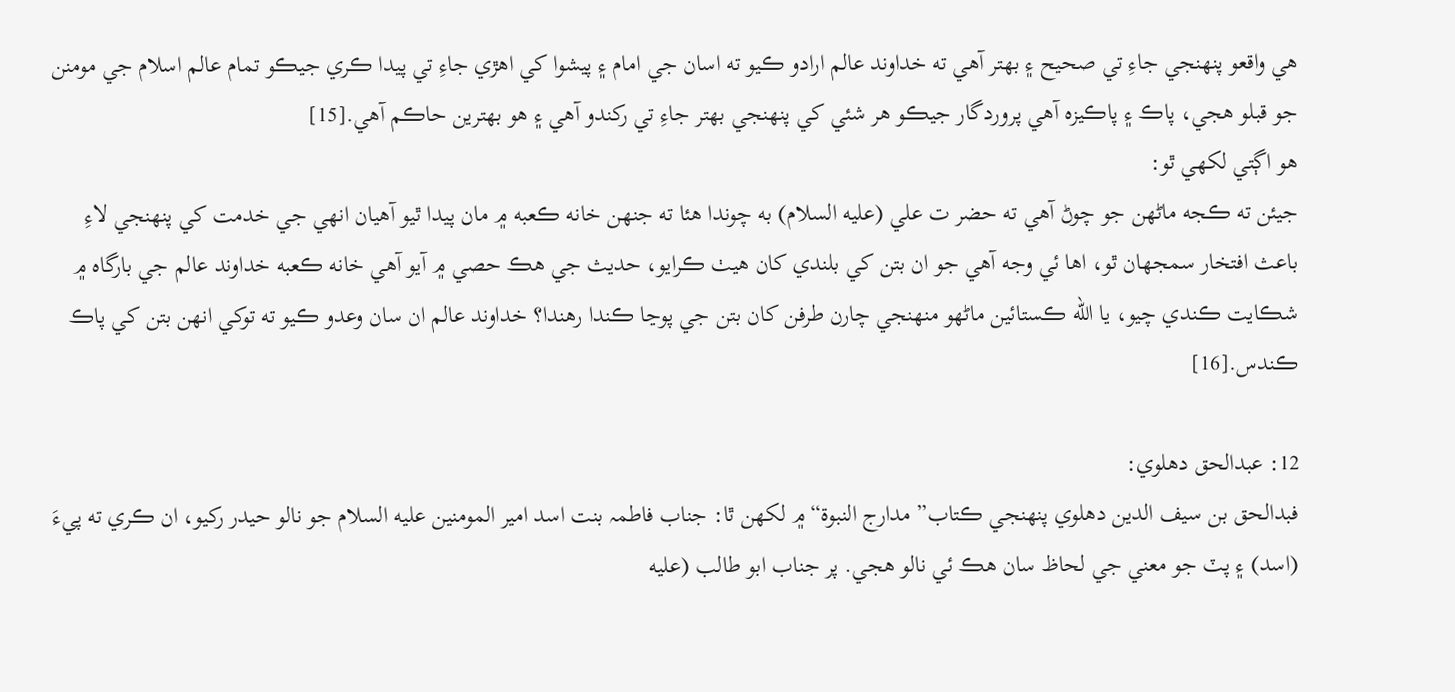هي واقعو پنهنجي جاءِ تي صحيح ۽ بهتر آهي ته خداوند عالم ارادو ڪيو ته اسان جي امام ۽ پيشوا کي اهڙي جاءِ تي پيدا ڪري جيڪو تمام عالم اسلام جي مومنن جو قبلو هجي، پاڪ ۽ پاڪيزه آهي پروردگار جيڪو هر شئي کي پنهنجي بهتر جاءِ تي رکندو آهي ۽ هو بهترين حاڪم آهي.[15]
هو اڳتي لکهي ٿو:
جيئن ته ڪجه ماڻهن جو چوڻ آهي ته حضر ت علي (عليه السلام) به چوندا هئا ته جنهن خانه ڪعبه ۾ مان پيدا ٿيو آهيان انهي جي خدمت کي پنهنجي لاءِ باعث افتخار سمجهان ٿو، اها ئي وجه آهي جو ان بتن کي بلندي کان هيٺ ڪرايو، حديث جي هڪ حصي ۾ آيو آهي خانه ڪعبه خداوند عالم جي بارگاه ۾ شڪايت ڪندي چيو، يا الله ڪستائين ماڻهو منهنجي چارن طرفن کان بتن جي پوڃا ڪندا رهندا؟ خداوند عالم ان سان وعدو ڪيو ته توکي انهن بتن کي پاڪ ڪندس.[16]

12: عبدالحق دهلوي:
فبدالحق بن سيف الدين دهلوي پنهنجي ڪتاب” مدارج النبوة“ ۾ لکهن ٿا: جناب فاطمہ بنت اسد امير المومنين عليه السلام جو نالو حيدر رکيو، ان ڪري ته پيءَ (اسد) ۽ پٽ جو معني جي لحاظ سان هڪ ئي نالو هجي. پر جناب ابو طالب (عليه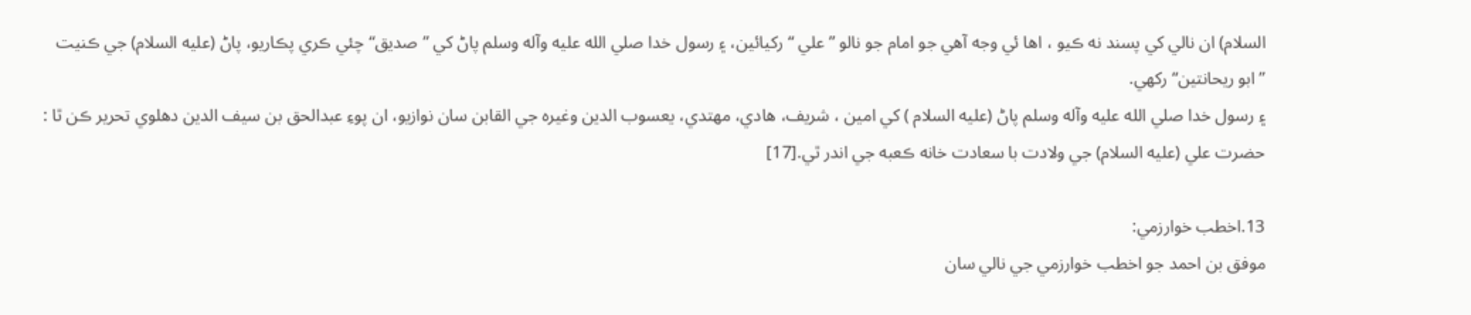السلام) ان نالي کي پسند نه ڪيو ، اها ئي وجه آهي جو امام جو نالو ” علي “ رکيائين، ۽ رسول خدا صلي الله عليه وآله وسلم پاڻ کي ”صديق“ چئي ڪري پڪاريو، پاڻ (عليه السلام) جي ڪنيت ”ابو ريحانتين“ رکهي.
۽ رسول خدا صلي الله عليه وآله وسلم پاڻ (عليه السلام ) کي امين ، شريف، هادي، مهتدي، يعسوب الدين وغيره جي القابن سان نوازيو، ان پوءِ عبدالحق بن سيف الدين دهلوي تحرير ڪن ٿا :
حضرت علي (عليه السلام) جي ولادت با سعادت خانه ڪعبه جي اندر ٿي.[17]

13.اخطب خوارزمي:
موفق بن احمد جو اخطب خوارزمي جي نالي سان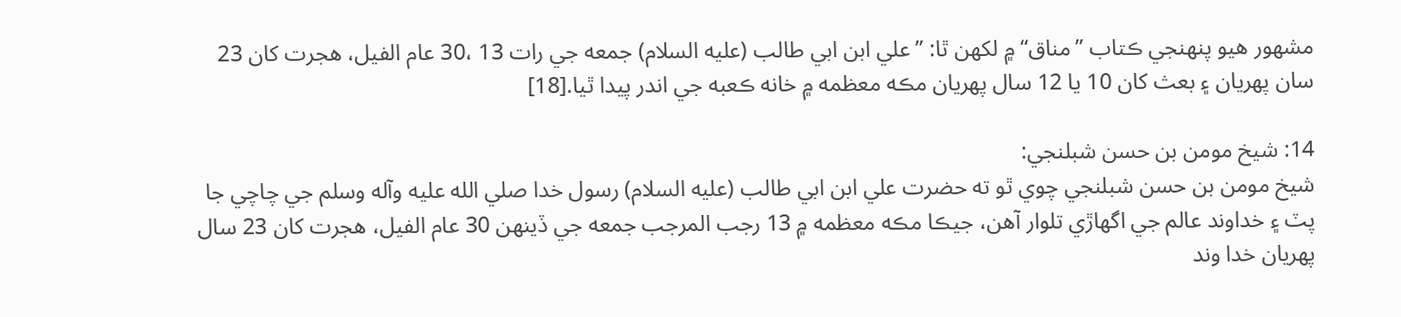مشهور هيو پنهنجي ڪتاب ”مناق“ ۾ لکهن ٿا: ” علي ابن ابي طالب (عليه السلام) جمعه جي رات 13 ،30 عام الفيل، هجرت کان 23 سان پهريان ۽ بعث کان 10 يا 12 سال پهريان مڪه معظمه ۾ خانه ڪعبه جي اندر پيدا ٿيا.[18]

14: شيخ مومن بن حسن شبلنجي:
شيخ مومن بن حسن شبلنجي چوي ٿو ته حضرت علي ابن ابي طالب (عليه السلام) رسول خدا صلي الله عليه وآله وسلم جي چاچي جا پٽ ۽ خداوند عالم جي اگهاڙي تلوار آهن، جيڪا مڪه معظمه ۾ 13 رجب المرجب جمعه جي ڏينهن 30 عام الفيل، هجرت کان 23 سال پهريان خدا وند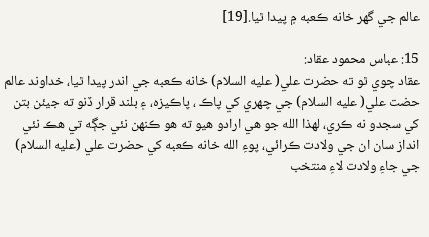عالم جي گهر خانه ڪعبه ۾ پيدا ٿيا.[19]

15: عباس محمود عقاد:
عقاد چوي ٿو ته حضرت علي( عليه السلام) خانه ڪعبه جي اندر پيدا ٿيا، خداوند عالم حضت علي( عليه السلام) جي چهري کي پاڪ ، پاڪيزه، ۽ بلند قرار ڏنو ته جيئن بتن کي سجدو نه ڪري، لهذا الله جو هي ارادو هيو ته هو ڪنهن نئي جڳه تي هڪ نئي انداز سان ان جي ولادت ڪرائي، پوءِ الله خانه ڪعبه کي حضرت علي (عليه السلام) جي جاءِ ولادت لاءِ منتخب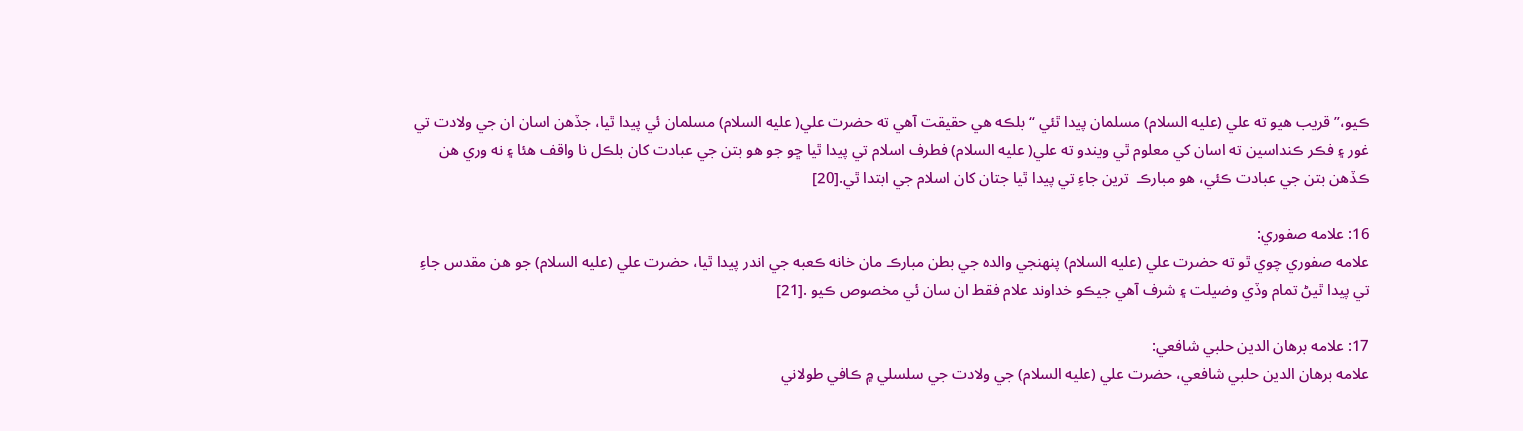ڪيو،” قريب هيو ته علي (عليه السلام) مسلمان پيدا ٿئي “ بلڪه هي حقيقت آهي ته حضرت علي( عليه السلام) مسلمان ئي پيدا ٿيا، جڏهن اسان ان جي ولادت تي غور ۽ فڪر ڪنداسين ته اسان کي معلوم ٿي ويندو ته علي( عليه السلام) فطرف اسلام تي پيدا ٿيا ڇو جو هو بتن جي عبادت کان بلڪل نا واقف هئا ۽ نه وري هن ڪڏهن بتن جي عبادت ڪئي، هو مبارڪ  ترين جاءِ تي پيدا ٿيا جتان کان اسلام جي ابتدا ٿي.[20]

16: علامه صفوري:
علامه صفوري چوي ٿو ته حضرت علي (عليه السلام) پنهنجي والده جي بطن مبارڪ مان خانه ڪعبه جي اندر پيدا ٿيا، حضرت علي (عليه السلام) جو هن مقدس جاءِ تي پيدا ٿيڻ تمام وڏي وضيلت ۽ شرف آهي جيڪو خداوند علام فقط ان سان ئي مخصوص ڪيو .[21]

17: علامه برهان الدين حلبي شافعي:
علامه برهان الدين حلبي شافعي، حضرت علي (عليه السلام) جي ولادت جي سلسلي ۾ ڪافي طولاني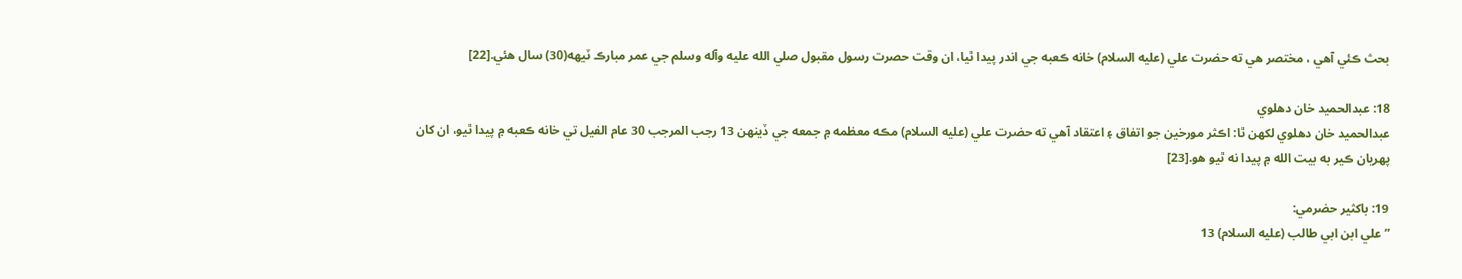بحث ڪئي آهي ، مختصر هي ته حضرت علي (عليه السلام) خانه ڪعبه جي اندر پيدا ٿيا، ان وقت حصرت رسول مقبول صلي الله عليه وآله وسلم جي عمر مبارڪ ٽيهه(30) سال هئي.[22]

18: عبدالحميد خان دهلوي
عبدالحميد خان دهلوي لکهن ٿا: اڪثر مورخين جو اتفاق ۽ اعتقاد آهي ته حضرت علي (عليه السلام) مڪه معظمه ۾ جمعه جي ڏينهن 13 رجب المرجب 30 عام الفيل تي خانه ڪعبه ۾ پيدا ٿيو، ان کان پهريان ڪير به بيت الله ۾ پيدا نه ٿيو هو.[23]

19: باکثير حضرمي:
” علي ابن ابي طالب (عليه السلام) 13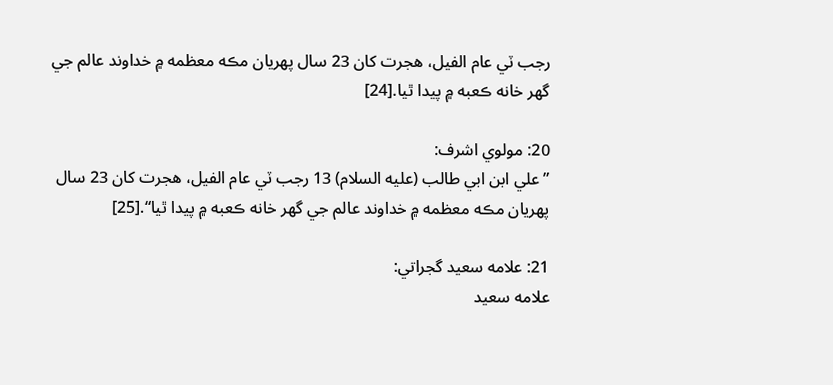رجب ٽي عام الفيل، هجرت کان 23 سال پهريان مڪه معظمه ۾ خداوند عالم جي گهر خانه ڪعبه ۾ پيدا ٿيا.[24]

20: مولوي اشرف:
” علي ابن ابي طالب (عليه السلام) 13 رجب ٽي عام الفيل، هجرت کان 23 سال پهريان مڪه معظمه ۾ خداوند عالم جي گهر خانه ڪعبه ۾ پيدا ٿيا“.[25]

21: علامه سعيد گجراتي:
علامه سعيد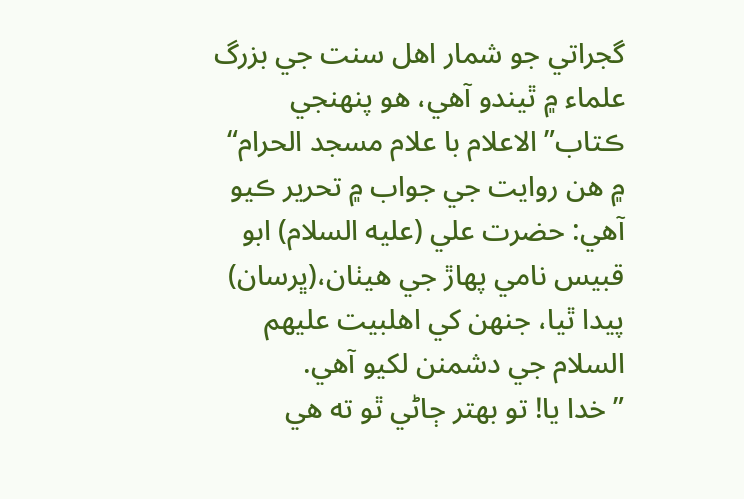گجراتي جو شمار اهل سنت جي بزرگ علماء ۾ ٿيندو آهي، هو پنهنجي ڪتاب” الاعلام با علام مسجد الحرام“ ۾ هن روايت جي جواب ۾ تحرير ڪيو آهي: حضرت علي (عليه السلام) ابو قبيس نامي پهاڙ جي هيٺان،(ڀرسان) پيدا ٿيا، جنهن کي اهلبيت عليهم السلام جي دشمنن لکيو آهي.
” خدا يا! تو بهتر ڄاڻي ٿو ته هي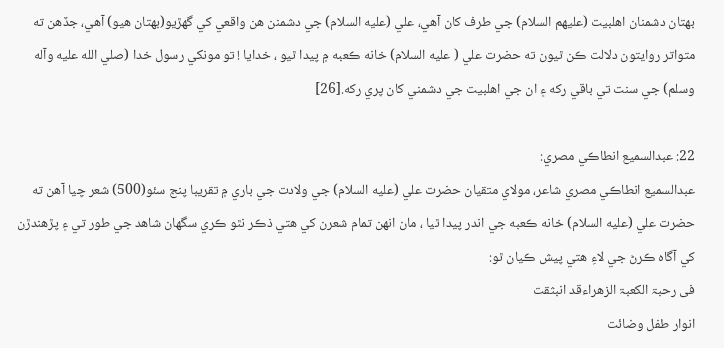بهتان دشمنان اهلبيت (عليهم السلام) جي طرف کان آهي، علي (عليه السلام) جي دشمنن هن واقعي کي گهڙيو(بهتان هيو) آهي، جڏهن ته متواتر روايتون دلالت ڪن ٿيون ته حضرت علي ( عليه السلام) خانه ڪعبه ۾ پيدا ٿيو ، خدايا ! تو مونکي رسول خدا (صلي الله عليه وآله وسلم) جي سنت تي باقي رکه ۽ ان جي اهلبيت جي دشمني کان پري رکه.[26]

22: عبدالسميع انطاڪي مصري:
عبدالسميع انطاڪي مصري شاعر، مولاي متقيان حضرت علي (عليه السلام) جي ولادت جي باري ۾ تقريبا پنج سئو(500) شعر چيا آهن ته حضرت علي (عليه السلام) خانه ڪعبه جي اندر پيدا ٿيا ، مان انهن تمام شعرن کي هتي ذڪر نٿو ڪري سگهان شاهد جي طور تي ۽ پڙهندڙن کي آگاه ڪرڻ جي لاءِ هتي پيش ڪيان ٿو:
فی رحبۃ الکعبۃ الزھراءقد انبثقت
انوار طفل وضائت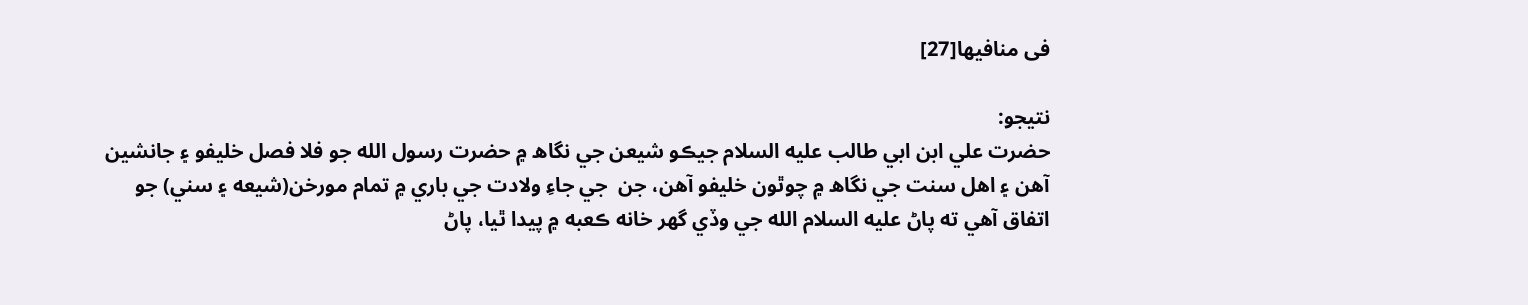فی منافیھا[27]

نتيجو:
حضرت علي ابن ابي طالب عليه السلام جيڪو شيعن جي نگاھ ۾ حضرت رسول الله جو فلا فصل خليفو ۽ جانشين آهن ۽ اهل سنت جي نگاھ ۾ چوٿون خليفو آهن، جن  جي جاءِ ولادت جي باري ۾ تمام مورخن(شيعه ۽ سني) جو اتفاق آهي ته پاڻ عليه السلام الله جي وڏي گهر خانه ڪعبه ۾ پيدا ٿيا، پاڻ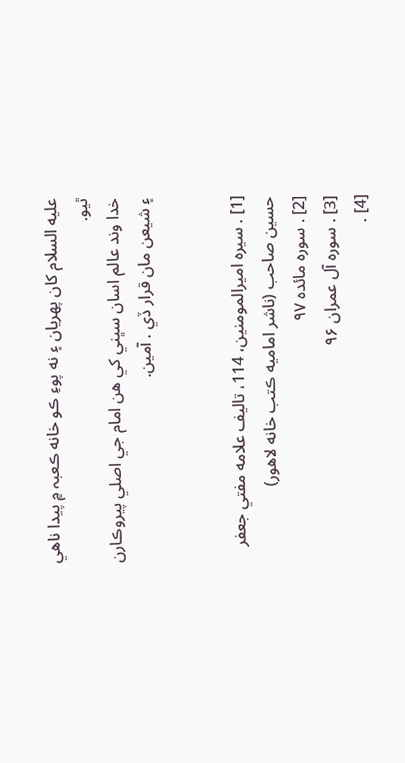عليه السلام کان پهريان ۽ نه پوءِ ڪو خانه ڪعبہ ۾ پيدا ناهي ٿيو.
خدا وند عالم اسان سڀني کي هن امام جي اصلي پيروڪارن ۽ شيعن مان قرار ڏي . آمين.


[1] . سيره اميرالمومنين، 114، تاليف علامه مفتي جعفر حسين صاحب (ناشر اماميه ڪتب خانه لاهور)
[2] . سورہ مائدہ ۹۷
[3] . سورہ آل عمران ۹۶
[4] .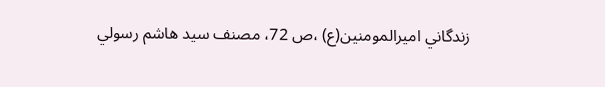زندگاني اميرالمومنين(ع) ،ص 72، مصنف سيد هاشم رسولي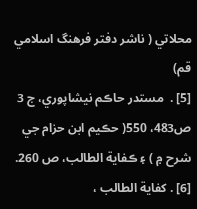محلاتي ( ناشر دفتر فرهنگ اسلامي قم)
[5] .  مستدر حاڪم نيشاپوري، ج 3 ص483، 550( حڪيم ابن حزام جي شرح ۾ ) ۽ ڪفاية الطالب، ص 260.
[6] . کفاية الطالب ،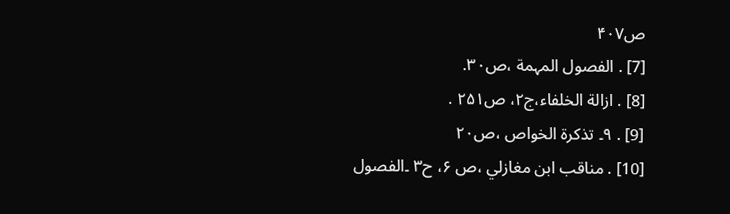ص۴۰۷
[7] . الفصول المہمة ،ص۳۰.
[8] . ازالة الخلفاء،ج۲، ص۲۵۱ .
[9] . ۹۔ تذکرة الخواص ،ص۲۰
[10] . مناقب ابن مغازلي ،ص ۶، ح۳ ۔الفصول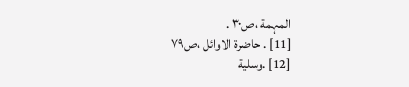المہمة ،ص۳۰ .
[11] . حاضرة الاوائل ،ص۷۹
[12] .وسلية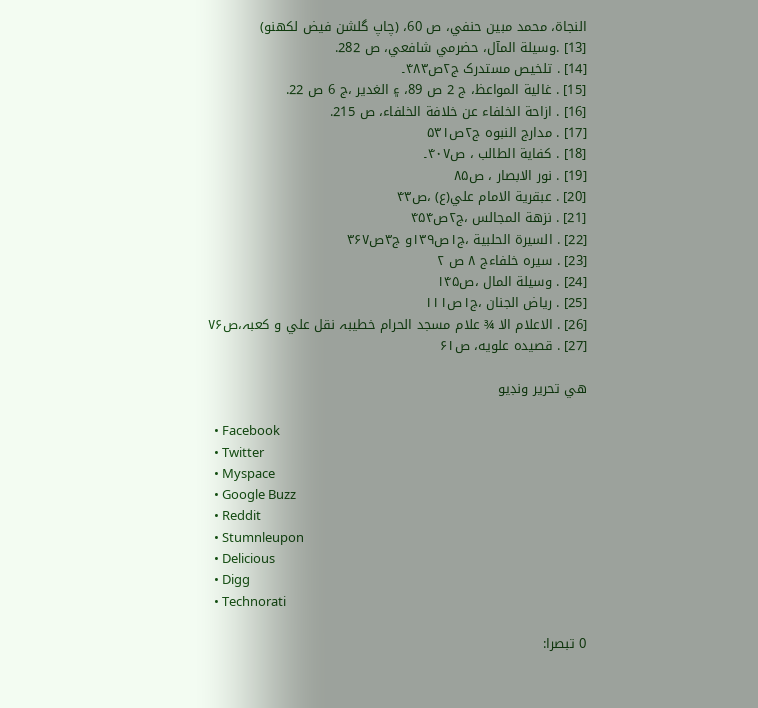النجاة، محمد مبين حنفي، ص 60، (چاپ گلشن فيض لکهنو)
[13] .وسيلة المآل، حضرمي شافعي، ص 282.
[14] . تلخيص مستدرک ج۲ص۴۸۳۔
[15] . غالية المواعظ، ج 2 ص 89، ۽ الغدير ،ج 6 ص 22.
[16] . ازاحة الخلفاء عن خلافة الخلفاء، ص 215.
[17] . مدارج النبوہ ج۲ص۵۳۱
[18] . کفاية الطالب ، ص۴۰۷۔
[19] . نور الابصار ، ص۸۵
[20] . عبقرية الامام علي(ع) ،ص۴۳
[21] . نزهة المجالس ،ج۲ص۴۵۴
[22] . السيرة الحلبية ،ج۱ص۱۳۹و ج۳ص۳۶۷
[23] . سيره خلفاءج ۸ ص ۲
[24] . وسيلة المال ،ص۱۴۵
[25] . رياض الجنان ،ج۱ص۱۱۱
[26] . الاعلام الا ¾ علام مسجد الحرام خطيبہ نقل علي و کعبہ،ص۷۶
[27] . قصيده علويه، ص۶۱

هي تحرير ونڊيو

  • Facebook
  • Twitter
  • Myspace
  • Google Buzz
  • Reddit
  • Stumnleupon
  • Delicious
  • Digg
  • Technorati

0 تبصرا: